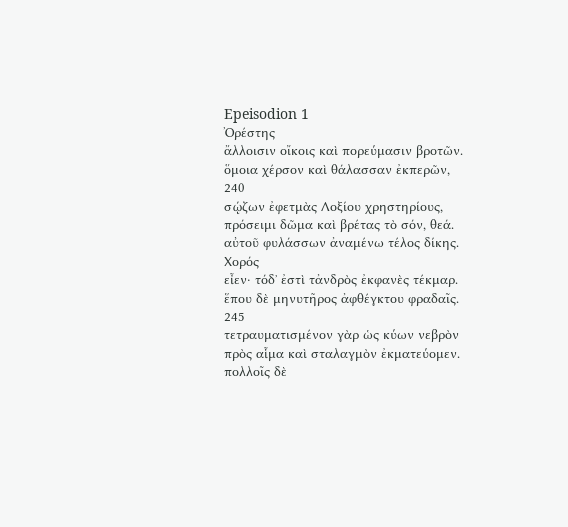Epeisodion 1
Ὀρέστης
ἄλλοισιν οἴκοις καὶ πορεύμασιν βροτῶν.
ὅμοια χέρσον καὶ θάλασσαν ἐκπερῶν,
240
σῴζων ἐφετμὰς Λοξίου χρηστηρίους,
πρόσειμι δῶμα καὶ βρέτας τὸ σόν, θεά.
αὐτοῦ φυλάσσων ἀναμένω τέλος δίκης.
Χορός
εἶεν· τόδʼ ἐστὶ τἀνδρὸς ἐκφανὲς τέκμαρ.
ἕπου δὲ μηνυτῆρος ἀφθέγκτου φραδαῖς.
245
τετραυματισμένον γὰρ ὡς κύων νεβρὸν
πρὸς αἷμα καὶ σταλαγμὸν ἐκματεύομεν.
πολλοῖς δὲ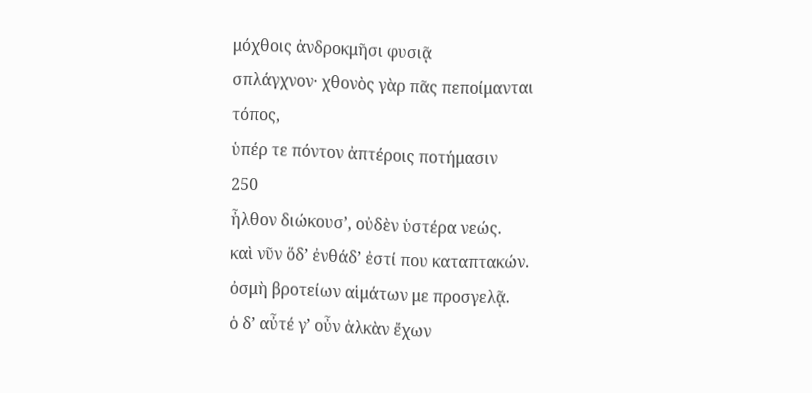μόχθοις ἀνδροκμῆσι φυσιᾷ
σπλάγχνον· χθονὸς γὰρ πᾶς πεποίμανται τόπος,
ὑπέρ τε πόντον ἀπτέροις ποτήμασιν
250
ἦλθον διώκουσʼ, οὐδὲν ὑστέρα νεώς.
καὶ νῦν ὅδʼ ἐνθάδʼ ἐστί που καταπτακών.
ὀσμὴ βροτείων αἱμάτων με προσγελᾷ.
ὁ δʼ αὖτέ γʼ οὖν ἀλκὰν ἔχων